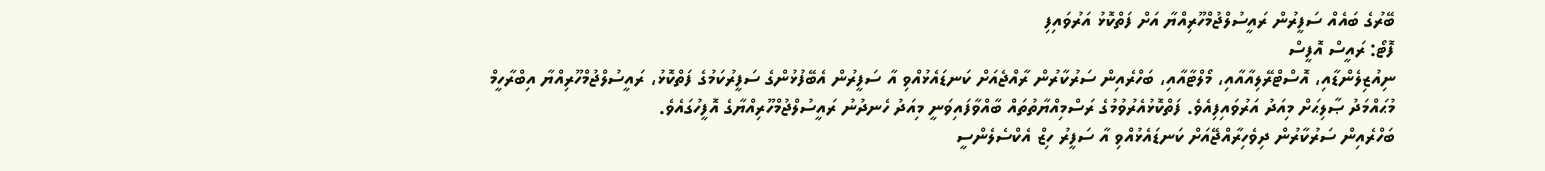ބޭރުގެ ބައެއް ސަފީރުން ރައީސުލްޖުމްހޫރިއްޔާ އަށް ފަތްކޮޅު އަރުވައިފި
ފޮޓޯ: ރައީސް އޮފީސް
ނިއުޒިލެންޑާއި، އޮސްޓްރޭލިއާއާއި، މޯލްޓާއާއި، ބަހްރެއިން ސަރުކާރުން ރާއްޖެއަށް ކަނޑައެޅުއްވި އާ ސަފީރުން އެބޭފުޅުންގެ ސަފީރުކަމުގެ ފަތްކޮޅު، ރައީސުލްޖުމްހޫރިއްޔާ އިބްރާހީމް މުޙައްމަދު ޞާލިޙަށް މިއަދު އަރުވައިފިއެވެ. ފަތްކޮޅުއެރުވުމުގެ ރަސްމިއްޔާތުތައް ބާއްވާފައިވަނީ މިއަދު ހެނދުނު ރައީސުލްޖުމްހޫރިއްޔާގެ އޮފީހުގައެވެ.
ބަހްރެއިން ސަރުކާރުން ދިވެހިރާއްޖޭއަށް ކަނޑައެޅުއްވި އާ ސަފީރު ހިޒް އެކްސެލެންސީ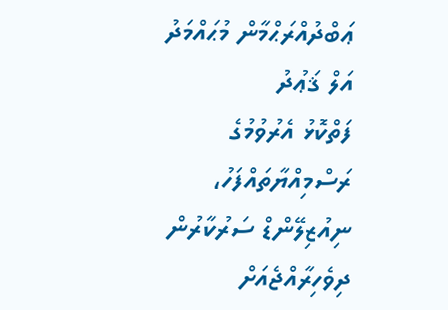ޢަބްދުއްރަޙްމާން މުޙައްމަދު އަލް ޤަޢުދު
ފަތްކޮޅު އެރުވުމުގެ ރަސްމިއްޔާތައްފަހު، ނިއުޒިލޭންޑް ސަރުކާރުން ދިވެހިރާއްޖެއަށް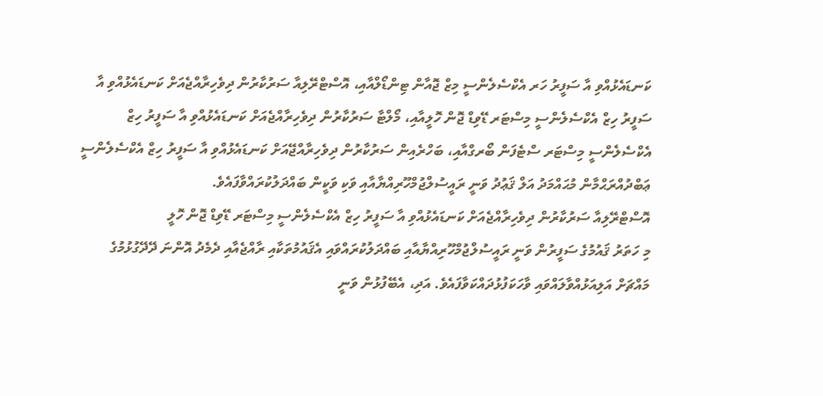ކަނޑައެޅުއްވި އާ ސަފީރު ހަރ އެކްސެލެންސީ މިޒް ޖޮއާން ޓިންޑޯލްއާއި، އޮސްޓްރޭލިއާ ސަރުކާރުން ދިވެހިރާއްޖެއަށް ކަނޑައެޅުއްވި އާ ސަފީރު ހިޒް އެކްސެލެންސީ މިސްޓަރ ޑޭވިޑް ޖޮން ހޮލީއާއި، މޯލްޓާ ސަރުކާރުން ދިވެހިރާއްޖެއަށް ކަނޑައެޅުއްވި އާ ސަފީރު ހިޒް އެކްސެލެންސީ މިސްޓަރ ސްޓެފަން ބޯރގްއާއި، ބަހްރެއިން ސަރުކާރުން ދިވެހިރާއްޖޭއަށް ކަނޑައެޅުއްވި އާ ސަފީރު ހިޒް އެކްސެލެންސީ ޢަބްދުއްރަޙްމާން މުޙައްމަދު އަލް ޤަޢުދު ވަނީ ރައީސުލްޖުމްހޫރިއްޔާއާއި ވަކި ވަކީން ބައްދަލުކުރައްވާފައެވެ.
އޮސްޓްރޭލިއާ ސަރުކާރުން ދިވެހިރާއްޖެއަށް ކަނޑައެޅުއްވި އާ ސަފީރު ހިޒް އެކްސެލެންސީ މިސްޓަރ ޑޭވިޑް ޖޮން ހޮލީ
މި ހަތަރު ޤައުމުގެ ސަފީރުން ވަނީ ރައީސުލްޖުމްހޫރިއްޔާއާއި ބައްދަލުކުރައްވައި އެޤައުމުތަކާއި ރާއްޖެއާއި ދެމެދު އޮންނަ ދޭދޭގުޅުމުގެ މައްޗަށް އަލިއަޅުއްވާލައްވައި ވާހަކަފުޅުދައްކަވާފައެވެ. އަދި، އެބޭފުޅުން ވަނީ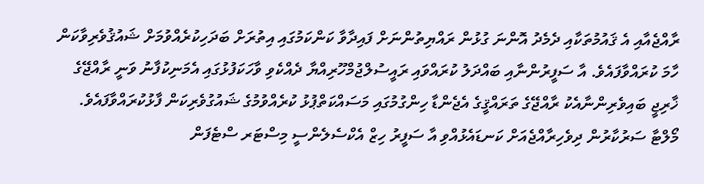ރާއްޖެއާއި އެ ޤައުމުތަކާއި ދެމެދު އޮންނަ ގުޅުން ރައްޔިތުންނަށް ފައިދާވާ ކަންކަމުގައި އިތުރަށް ބަދަހިކުރެއްވުމަށް ޝައުޤުވެރިވާކަން ހާމަ ކުރައްވާފައެވެ. އާ ސަފީރުންނާއި ބައްދަލު ކުރައްވައި ރައީސުލްޖުމްހޫރިއްޔާ ދެއްކެވި ވާހަކަފުޅުގައި އެމަނިކުފާނު ވަނީ ރާއްޖޭގެ ޚާރިޖީ ބައިވެރިންނާއެކު ރާއްޖޭގެ ތަރައްޤީގެ އެޖެންޑާ ހިންގުމުގައި މަސައްކަތްޕުޅު ކުރެއްވުމުގެ ޝައުގުވެރިކަން ފާޅުކުރައްވާފައެވެ.
މޯލްޓާ ސަރުކާރުން ދިވެހިރާއްޖެއަށް ކަނޑައެޅުއްވި އާ ސަފީރު ހިޒް އެކްސެލެންސީ މިސްޓަރ ސްޓެފަން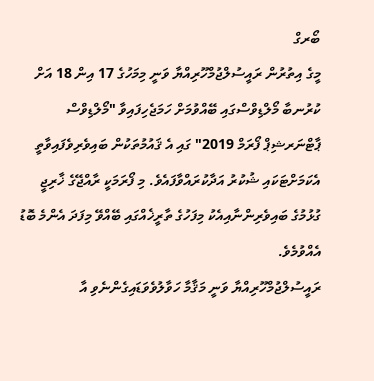ބޯރގް
މީގެ އިތުރުން ރައީސުލްޖުމްހޫރިއްޔާ ވަނީ މިމަހުގެ 17 އިން 18 އަށް ކުރުނބާ މޯލްޑިވްސްގައި ބޭއްވުމަށް ހަމަޖެހިފައިވާ "މޯލްޑިވްސް ޕާޓްނަރޝިޕް ފޯރަމް 2019" ގައި އެ ޤައުމުތަކުން ބައިވެރިވެފައިވާތީ އެކަމަށްޓަކައި ޝުކުރު އަދާކުރައްވާފައެވެ. މި ފޯރަމަކީ ރާއްޖޭގެ ޚާރިޖީ ގުޅުމުގެ ބައިވެރިންނާއިއެކު މިފަހުގެ ތާރީޚެއްގައި ބޭއްވޭ މިފަދަ އެންމެ ބޮޑު އެއްވުމެވެ.
ރައީސުލްޖުމްހޫރިއްޔާ ވަނީ މަޤާމާ ހަވާލުވެވަޑައިގެންނެވި އާ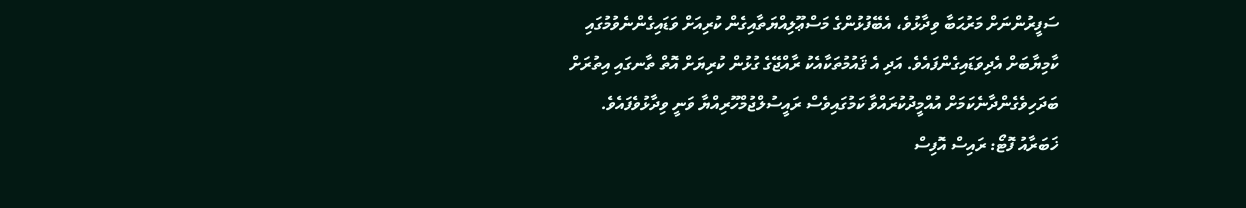ސަފީރުންނަށް މަރުޙަބާ ވިދާޅުވެ، އެބޭފުޅުންގެ މަސްޢޫލިއްޔަތާއިގެން ކުރިއަށް ވަޑައިގެންނެވުމުގައި ކާމިޔާބަށް އެދިވަޑައިގެންފައެވެ. އަދި އެ ޤައުމުތަކާއެކު ރާއްޖޭގެ ގުޅުން ކުރިޔަށް އޮތް ތާނގައި އިތުރަށް ބަދަހިވެގެންދާނެކަމަށް އުއްމީދުކުރައްވާ ކަމުގައިވެސް ރައީސުލްޖުމްހޫރިއްޔާ ވަނީ ވިދާޅުވެފައެވެ.
ޚަބަރާއު ފޮޓޯ: ރައިސް އޮފިސް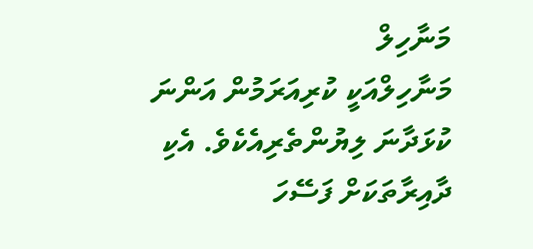މަނާހިލް
މަނާހިލްއަކީ ކުރިއަރަމުން އަންނަ ކުޅަދާނަ ލިޔުންތެރިއެކެވެ. އެކި ދާއިރާތަކަށް ފަސޭހަ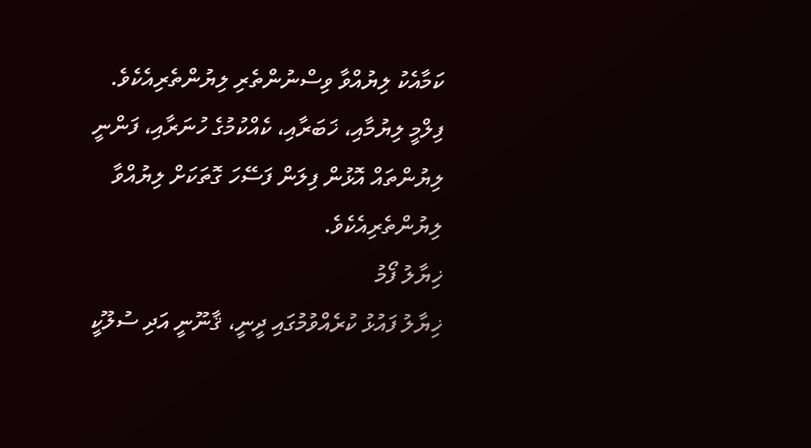ކަމާއެކު ލިޔުއްވާ ވިސްނުންތެރި ލިޔުންތެރިއެކެވެ. ފިލްމީ ލިޔުމާއި، ޚަބަރާއި، ކެއްކުމުގެ ހުނަރާއި، ފަންނީ ލިޔުންތައް އޮޅުން ފިލަން ފަސޭހަ ގޮތަކަށް ލިޔުއްވާ ލިޔުންތެރިއެކެވެ.
ޚިޔާލު ފޯމު
ޚިޔާލު ފައުޅު ކުރެއްވުމުގައި ދީނީ، ޤާނޫނީ އަދި ސުލޫކީ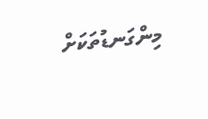މިންގަނޑުތަކަށް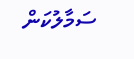ސަމާލުކަން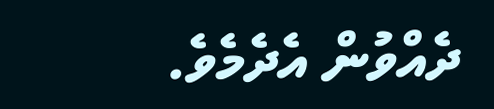ދެއްވުން އެދެމެވެ.